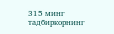315 минг тадбиркорнинг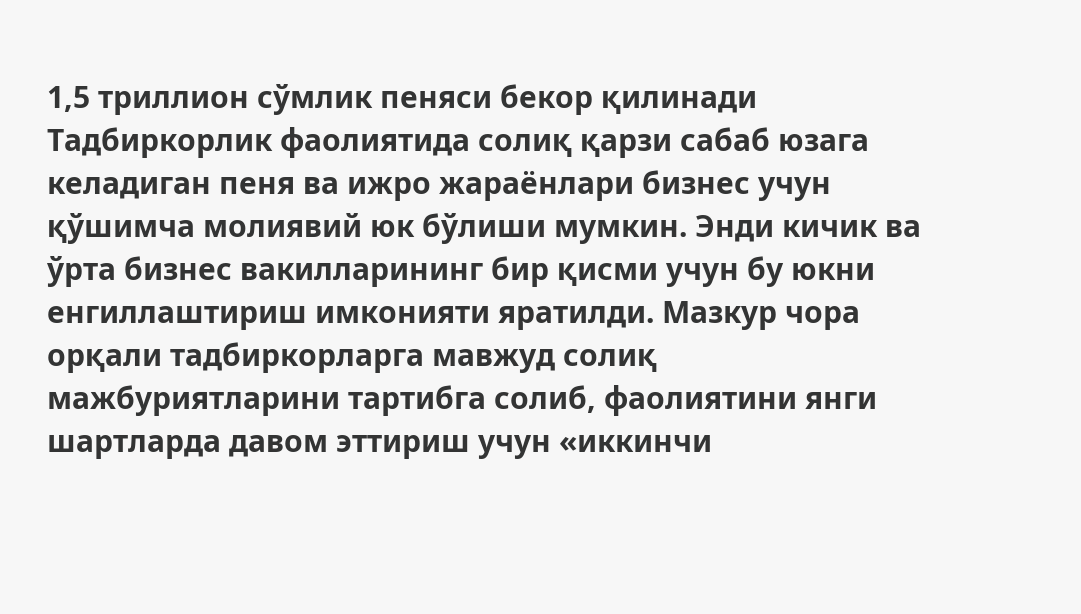1,5 триллион сўмлик пеняси бекор қилинади
Тадбиркорлик фаолиятида солиқ қарзи сабаб юзага келадиган пеня ва ижро жараёнлари бизнес учун қўшимча молиявий юк бўлиши мумкин. Энди кичик ва ўрта бизнес вакилларининг бир қисми учун бу юкни енгиллаштириш имконияти яратилди. Мазкур чора орқали тадбиркорларга мавжуд солиқ мажбуриятларини тартибга солиб, фаолиятини янги шартларда давом эттириш учун «иккинчи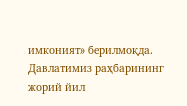имконият» берилмоқда.
Давлатимиз раҳбарининг жорий йил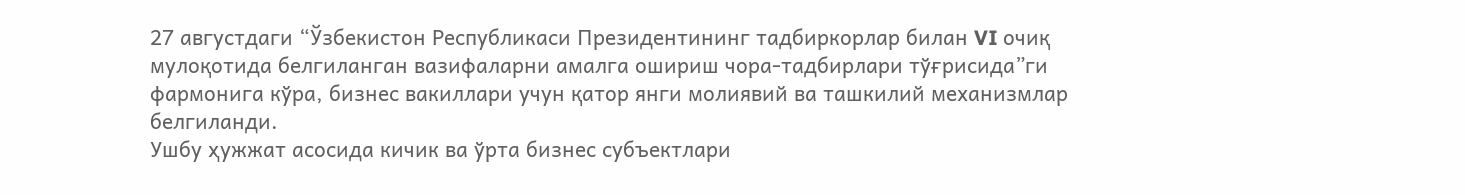27 августдаги “Ўзбекистон Республикаси Президентининг тадбиркорлар билан VI очиқ мулоқотида белгиланган вазифаларни амалга ошириш чора-тадбирлари тўғрисида”ги фармонига кўра, бизнес вакиллари учун қатор янги молиявий ва ташкилий механизмлар белгиланди.
Ушбу ҳужжат асосида кичик ва ўрта бизнес субъектлари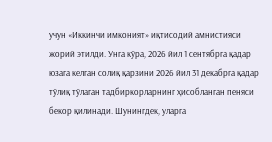учун «Иккинчи имконият» иқтисодий амнистияси жорий этилди. Унга кўра, 2026 йил 1 сентябрга қадар юзага келган солиқ қарзини 2026 йил 31 декабрга қадар тўлиқ тўлаган тадбиркорларнинг ҳисобланган пеняси бекор қилинади. Шунингдек, уларга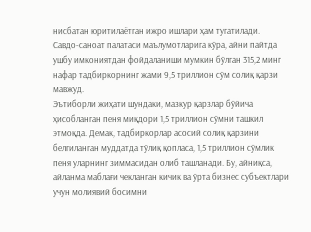нисбатан юритилаётган ижро ишлари ҳам тугатилади.
Савдо-саноат палатаси маълумотларига кўра, айни пайтда ушбу имкониятдан фойдаланиши мумкин бўлган 315,2 минг нафар тадбиркорнинг жами 9,5 триллион сўм солиқ қарзи мавжуд.
Эътиборли жиҳати шундаки, мазкур қарзлар бўйича ҳисобланган пеня миқдори 1,5 триллион сўмни ташкил этмоқда. Демак, тадбиркорлар асосий солиқ қарзини белгиланган муддатда тўлиқ қопласа, 1,5 триллион сўмлик пеня уларнинг зиммасидан олиб ташланади. Бу, айниқса, айланма маблағи чекланган кичик ва ўрта бизнес субъектлари учун молиявий босимни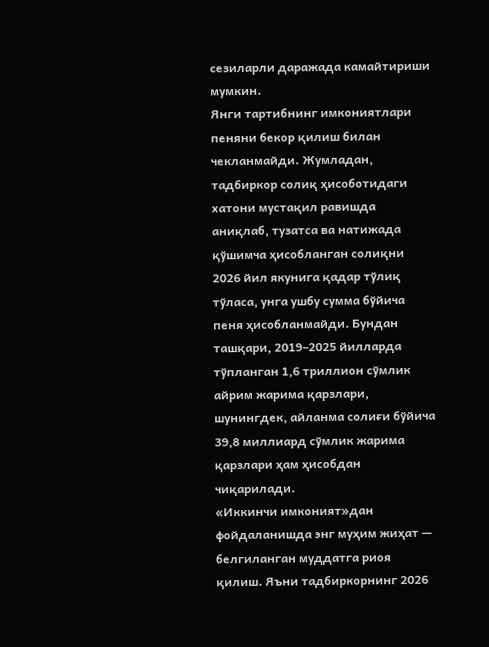сезиларли даражада камайтириши мумкин.
Янги тартибнинг имкониятлари пеняни бекор қилиш билан чекланмайди. Жумладан, тадбиркор солиқ ҳисоботидаги хатони мустақил равишда аниқлаб, тузатса ва натижада қўшимча ҳисобланган солиқни 2026 йил якунига қадар тўлиқ тўласа, унга ушбу сумма бўйича пеня ҳисобланмайди. Бундан ташқари, 2019–2025 йилларда тўпланган 1,6 триллион сўмлик айрим жарима қарзлари, шунингдек, айланма солиғи бўйича 39,8 миллиард сўмлик жарима қарзлари ҳам ҳисобдан чиқарилади.
«Иккинчи имконият»дан фойдаланишда энг муҳим жиҳат — белгиланган муддатга риоя қилиш. Яъни тадбиркорнинг 2026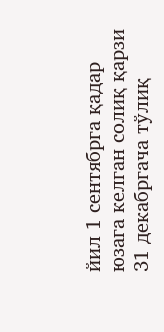йил 1 сентябрга қадар юзага келган солиқ қарзи 31 декабргача тўлиқ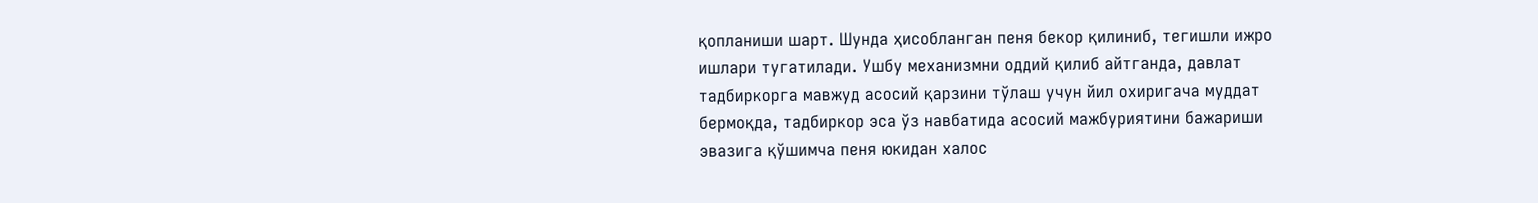қопланиши шарт. Шунда ҳисобланган пеня бекор қилиниб, тегишли ижро ишлари тугатилади. Ушбу механизмни оддий қилиб айтганда, давлат тадбиркорга мавжуд асосий қарзини тўлаш учун йил охиригача муддат бермоқда, тадбиркор эса ўз навбатида асосий мажбуриятини бажариши эвазига қўшимча пеня юкидан халос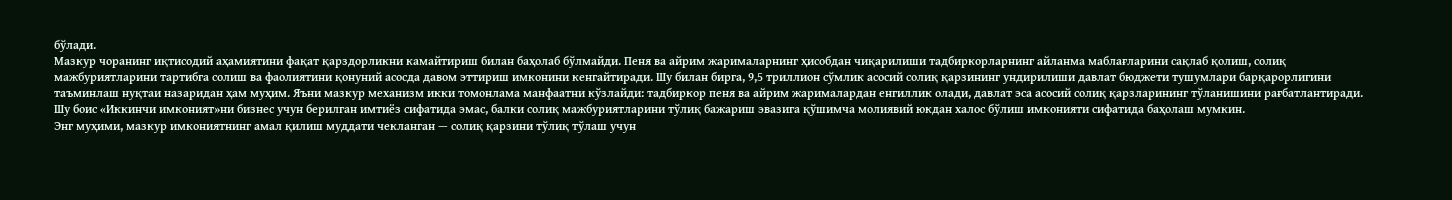бўлади.
Мазкур чоранинг иқтисодий аҳамиятини фақат қарздорликни камайтириш билан баҳолаб бўлмайди. Пеня ва айрим жарималарнинг ҳисобдан чиқарилиши тадбиркорларнинг айланма маблағларини сақлаб қолиш, солиқ мажбуриятларини тартибга солиш ва фаолиятини қонуний асосда давом эттириш имконини кенгайтиради. Шу билан бирга, 9,5 триллион сўмлик асосий солиқ қарзининг ундирилиши давлат бюджети тушумлари барқарорлигини таъминлаш нуқтаи назаридан ҳам муҳим. Яъни мазкур механизм икки томонлама манфаатни кўзлайди: тадбиркор пеня ва айрим жарималардан енгиллик олади, давлат эса асосий солиқ қарзларининг тўланишини рағбатлантиради.
Шу боис «Иккинчи имконият»ни бизнес учун берилган имтиёз сифатида эмас, балки солиқ мажбуриятларини тўлиқ бажариш эвазига қўшимча молиявий юкдан халос бўлиш имконияти сифатида баҳолаш мумкин.
Энг муҳими, мазкур имкониятнинг амал қилиш муддати чекланган — солиқ қарзини тўлиқ тўлаш учун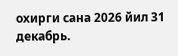охирги сана 2026 йил 31 декабрь.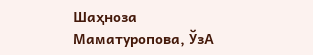Шаҳноза Маматуропова, ЎзА